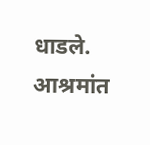धाडले. आश्रमांत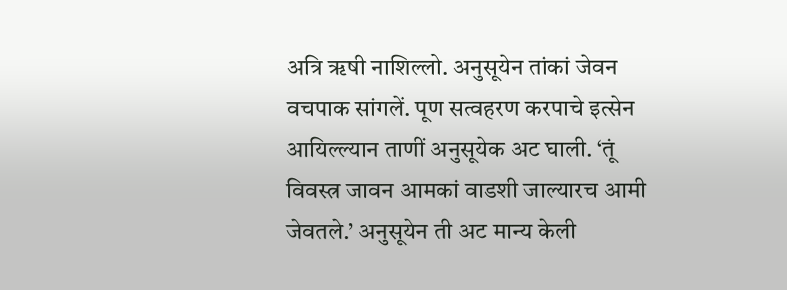अत्रि ॠषी नाशिल्लो. अनुसूयेन तांकां जेवन वचपाक सांगलें. पूण सत्वहरण करपाचे इत्सेन आयिल्ल्यान ताणीं अनुसूयेक अट घाली. ‘तूं विवस्त्र जावन आमकां वाडशी जाल्यारच आमी जेवतले.’ अनुसूयेन ती अट मान्य केली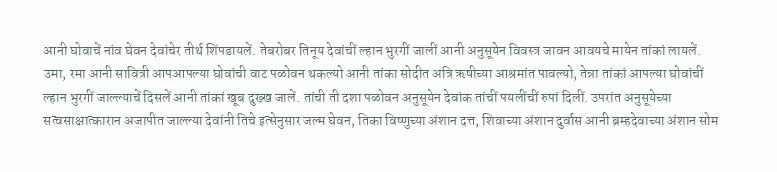आनी घोवाचें नांव घेवन देवांचेर तीर्थ शिंपडायलें. तेबरोबर तिनूय देवांचीं ल्हान भुरगीं जालीं आनी अनुसूयेन विवस्त्र जावन आवयचे मायेन तांकां लायलें.
उमा, रमा आनी सावित्री आपआपल्या घोवांची वाट पळोवन थकल्यो आनी तांका सोदीत अत्रि ऋषीच्या आश्रमांत पावल्यो, तेन्ना तांकां आपल्या घोवांचीं ल्हान भुरगीं जाल्ल्याचें दिसलें आनी तांकां खूब दुख्ख जालें. तांची ती दशा पळोवन अनुसूयेन देवांक तांचीं पयलींचीं रुपां दिलीं. उपरांत अनुसूयेच्या सत्वसाक्षात्कारान अजापीत जाल्ल्या देवांनी तिचे इत्सेनुसार जल्म घेवन, तिका विष्णुच्या अंशान दत्त, शिवाच्या अंशान दुर्वास आनी ब्रम्हदेवाच्या अंशान सोम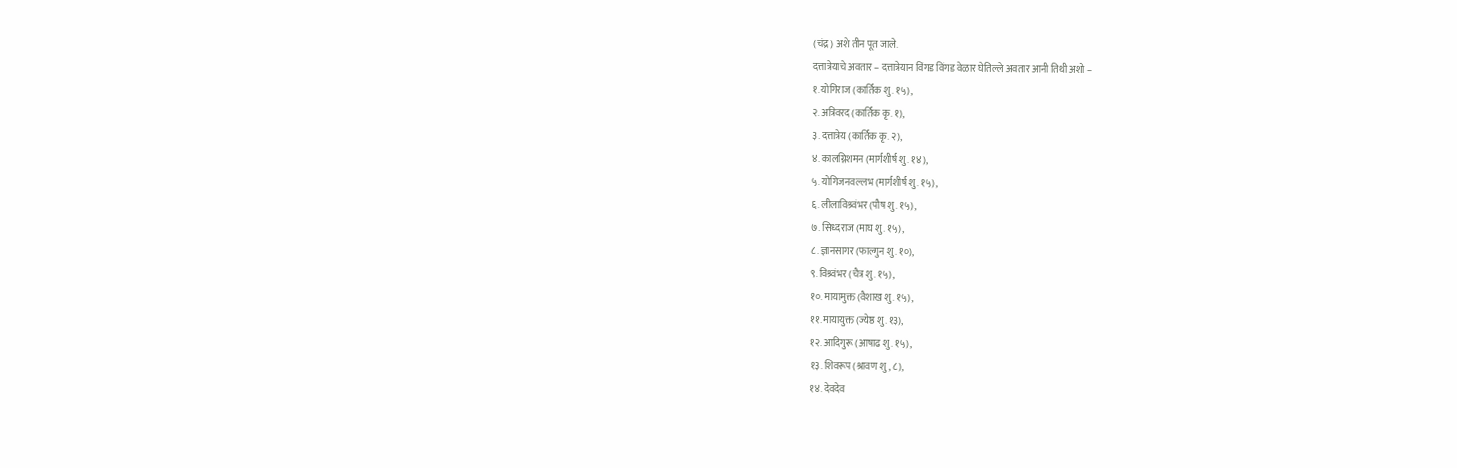(चंद्र) अशे तीन पूत जाले.
दत्तात्रेयाचे अवतार – दत्तात्रेयान विंगड विंगड वेळार घेतिल्ले अवतार आनी तिथी अशो –
१. योगिराज (कार्तिक शु. १५),
२. अत्रिवरद (कार्तिक कृ. १),
३. दत्तात्रेय (कार्तिक कृ. २),
४. कालग्निशमन (मार्गशीर्ष शु. १४),
५. योगिजनवल्लभ (मार्गशीर्ष शु. १५),
६. लीलाविश्र्वंभर (पौष शु. १५),
७. सिध्दराज (माघ शु. १५),
८. ज्ञानसागर (फाल्गुन शु. १०),
९. विश्र्वंभर (चैत्र शु. १५),
१०. मायामुक्त (वैशाख शु. १५),
११. मायायुक्त (ज्येष्ठ शु. १३),
१२. आदिगुरू (आषाढ शु. १५),
१३. शिवरूप (श्रावण शु, ८),
१४. देवदेव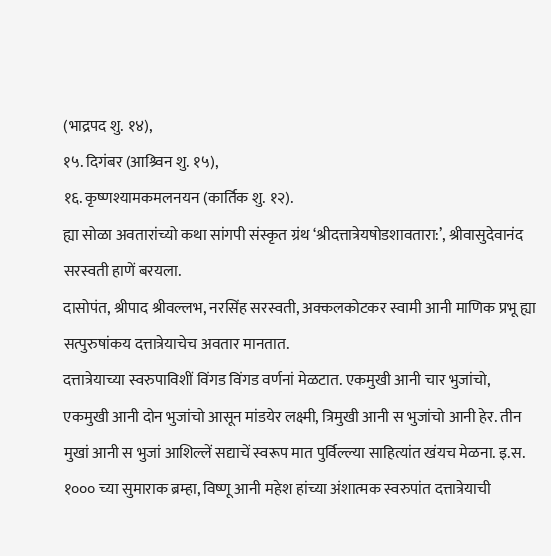(भाद्रपद शु. १४),
१५. दिगंबर (आश्र्विन शु. १५),
१६. कृष्णश्यामकमलनयन (कार्तिक शु. १२).
ह्या सोळा अवतारांच्यो कथा सांगपी संस्कृत ग्रंथ ‘श्रीदत्तात्रेयषोडशावतारा:’, श्रीवासुदेवानंद सरस्वती हाणें बरयला.
दासोपंत, श्रीपाद श्रीवल्लभ, नरसिंह सरस्वती, अक्कलकोटकर स्वामी आनी माणिक प्रभू ह्या सत्पुरुषांकय दत्तात्रेयाचेच अवतार मानतात.
दत्तात्रेयाच्या स्वरुपाविशीं विंगड विंगड वर्णनां मेळटात. एकमुखी आनी चार भुजांचो, एकमुखी आनी दोन भुजांचो आसून मांडयेर लक्ष्मी, त्रिमुखी आनी स भुजांचो आनी हेर. तीन मुखां आनी स भुजां आशिल्लें सद्याचें स्वरूप मात पुर्विल्ल्या साहित्यांत खंयच मेळना. इ.स. १००० च्या सुमाराक ब्रम्हा, विष्णू आनी महेश हांच्या अंशात्मक स्वरुपांत दत्तात्रेयाची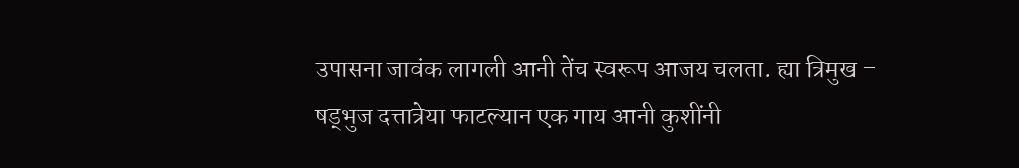उपासना जावंक लागली आनी तेंच स्वरूप आजय चलता. ह्या त्रिमुख – षड्भुज दत्तात्रेया फाटल्यान एक गाय आनी कुशींनी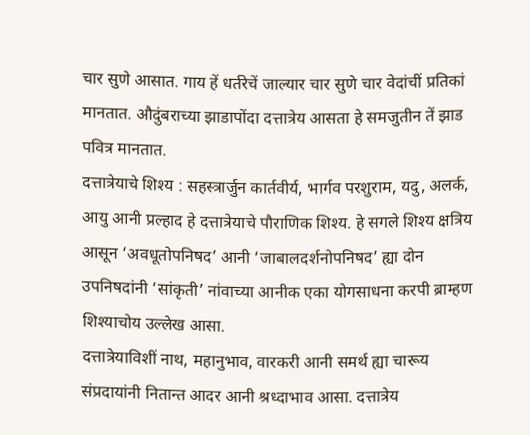चार सुणे आसात. गाय हें धर्तरेचें जाल्यार चार सुणे चार वेदांचीं प्रतिकां मानतात. औदुंबराच्या झाडापोंदा दत्तात्रेय आसता हे समजुतीन तें झाड पवित्र मानतात.
दत्तात्रेयाचे शिश्य : सहस्त्रार्जुन कार्तवीर्य, भार्गव परशुराम, यदु, अलर्क, आयु आनी प्रल्हाद हे दत्तात्रेयाचे पौराणिक शिश्य. हे सगले शिश्य क्षत्रिय आसून ‘अवधूतोपनिषद’ आनी ‘जाबालदर्शनोपनिषद’ ह्या दोन उपनिषदांनी ‘सांकृती’ नांवाच्या आनीक एका योगसाधना करपी ब्राम्हण शिश्याचोय उल्लेख आसा.
दत्तात्रेयाविशीं नाथ, महानुभाव, वारकरी आनी समर्थ ह्या चारूय संप्रदायांनी नितान्त आदर आनी श्रध्दाभाव आसा. दत्तात्रेय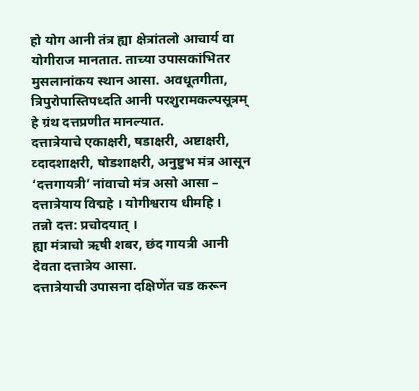हो योग आनी तंत्र ह्या क्षेत्रांतलो आचार्य वा योगीराज मानतात. ताच्या उपासकांभितर मुसलानांकय स्थान आसा. अवधूतगीता, त्रिपुरोपास्तिपध्दति आनी परशुरामकल्पसूत्रम् हे ग्रंथ दत्तप्रणीत मानल्यात.
दत्तात्रेयाचे एकाक्षरी, षडाक्षरी, अष्टाक्षरी, व्दादशाक्षरी, षोडशाक्षरी, अनुष्टुभ मंत्र आसून ‘दत्तगायत्री’ नांवाचो मंत्र असो आसा –
दत्तात्रेयाय विद्महे । योगीश्वराय धीमहि ।
तन्नो दत्त: प्रचोदयात् ।
ह्या मंत्राचो ऋषी शबर, छंद गायत्री आनी देवता दत्तात्रेय आसा.
दत्तात्रेयाची उपासना दक्षिणेंत चड करून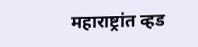महाराष्ट्रांत व्हड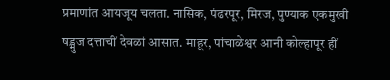प्रमाणांत आयजूय चलता. नासिक, पंढरपूर, मिरज, पुण्याक एकमुखी षड्भुज दत्ताचीं देवळां आसात. माहूर, पांचाळेश्वर आनी कोल्हापूर हीं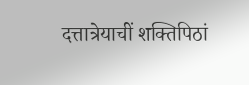दत्तात्रेयाचीं शक्तिपिठां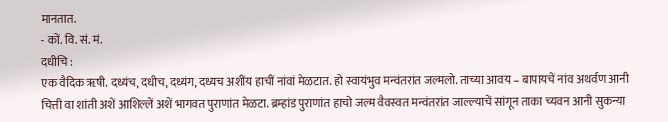मानतात.
- कों. वि. सं. मं.
दधीचि :
एक वैदिक ॠषी. दध्यंच, दधीच, दध्यंग, दध्यच अशींय हाचीं नांवां मेळटात. हो स्वायंभुव मन्वंतरांत जल्मलो. ताच्या आवय – बापायचें नांव अथर्वण आनी चित्ती वा शांती अशें आशिल्लें अशें भागवत पुराणांत मेळटा. ब्रम्हांड पुराणांत हाचो जल्म वैवस्वत मन्वंतरांत जाल्ल्याचें सांगून ताका च्यवन आनी सुकन्या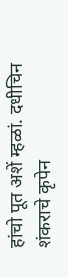हांचो पूत अशें म्हळां. दधीचिन शंकराचे कृपेन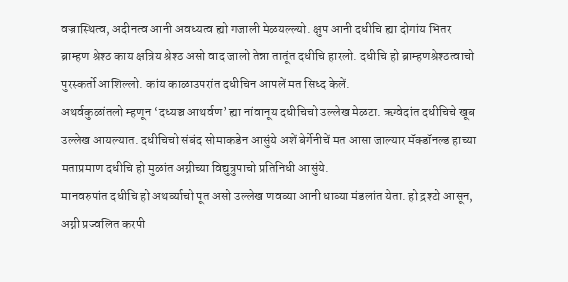वज्रास्थित्व, अदीनत्व आनी अवध्यत्व ह्यो गजाली मेळयल्ल्यो. क्षुप आनी दधीचि ह्या दोगांय भितर ब्राम्हण श्रेश्ठ काय क्षत्रिय श्रेश्ठ असो वाद जालो तेन्ना तातूंत दधीचि हारलो. दधीचि हो ब्राम्हणश्रेश्ठत्वाचो पुरस्कर्तो आशिल्लो. कांय काळाउपरांत दधीचिन आपलें मत सिध्द केलें.
अथर्वकुळांतलो म्हणून ‘दध्यञ्च आथर्वण’ ह्या नांवानूय दधीचिचो उल्लेख मेळटा. ऋग्वेदांत दधीचिचे खूब उल्लेख आयल्यात. दधीचिचो संबंद सोमाकडेन आसुंये अशें बेर्गेनीचें मत आसा जाल्यार मॅक्डॉनल्ड हाच्या मताप्रमाण दधीचि हो मुळांत अग्नीच्या विद्युत्रुपाचो प्रतिनिधी आसुंये.
मानवरुपांत दधीचि हो अथर्व्याचो पूत असो उल्लेख णवव्या आनी धाव्या मंडलांत येता. हो द्रश्टो आसून, अग्नी प्रज्वलित करपी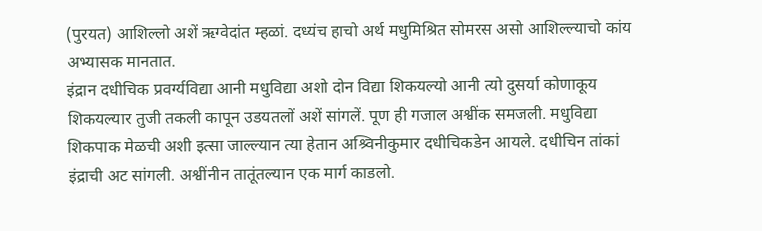(पुरयत) आशिल्लो अशें ऋग्वेदांत म्हळां. दध्यंच हाचो अर्थ मधुमिश्रित सोमरस असो आशिल्ल्याचो कांय अभ्यासक मानतात.
इंद्रान दधीचिक प्रवर्ग्यविद्या आनी मधुविद्या अशो दोन विद्या शिकयल्यो आनी त्यो दुसर्या कोणाकूय शिकयल्यार तुजी तकली कापून उडयतलों अशें सांगलें. पूण ही गजाल अश्वींक समजली. मधुविद्या शिकपाक मेळची अशी इत्सा जाल्ल्यान त्या हेतान अश्र्विनीकुमार दधीचिकडेन आयले. दधीचिन तांकां इंद्राची अट सांगली. अश्वींनीन तातूंतल्यान एक मार्ग काडलो.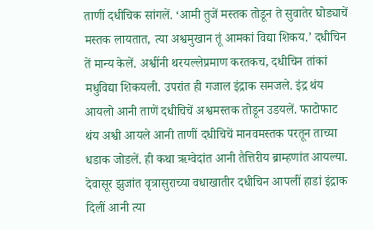ताणीं दधीचिक सांगलें. ‘आमी तुजें मस्तक तोडून ते सुवातेर घोड्याचें मस्तक लायतात, त्या अश्वमुखान तूं आमकां विद्या शिकय.’ दधीचिन तें मान्य केलें. अश्वींनी थरयल्लेप्रमाण करतकच, दधीचिन तांकां मधुविद्या शिकयली. उपरांत ही गजाल इंद्राक समजले. इंद्र थंय आयलो आनी ताणें दधीचिचें अश्वमस्तक तोडून उडयलें. फाटोफाट थंय अश्वी आयले आनी ताणीं दधीचिचें मानवमस्तक परतून ताच्या धडाक जोडलें. ही कथा ऋग्वेदांत आनी तैत्तिरीय ब्राम्हणांत आयल्या.
देवासूर झुजांत वृत्रासुराच्या वधाखातीर दधीचिन आपलीं हाडां इंद्राक दिलीं आनी त्या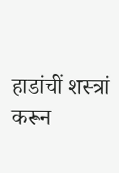हाडांचीं शस्त्रां करून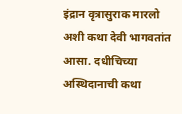इंद्रान वृत्रासुराक मारलो अशी कथा देवी भागवतांत आसा. दधीचिच्या अस्थिदानाची कथा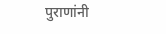पुराणांनी